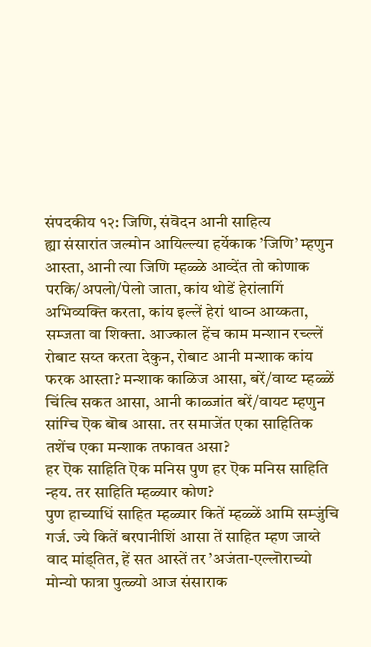संपदकीय १२: जिणि, संवॆदन आनी साहित्य
ह्या संसारांत जल्मोन आयिल्ल्या हर्येकाक ’जिणि’ म्हणुन आस्ता, आनी त्या जिणि म्हळ्ळे आव्देंत तो कोणाक परकि/अपलो/पेलो जाता, कांय थोडें हेरांलागिं अभिव्यक्ति करता, कांय इल्लें हेरां थाव्न आय्कता, सम्जता वा शिक्ता. आज्काल हेंच काम मन्शान रच्ल्लें रोबाट सय्त करता देकुन, रोबाट आनी मन्शाक कांय फरक आस्ता? मन्शाक काळिज आसा, बरें/वाय्ट म्हळ्ळें चिंत्चि सकत आसा, आनी काळ्जांत बरें/वायट म्हणुन सांग्चि ऎक बॊब आसा. तर समाजेंत एका साहितिक तशेंच एका मन्शाक तफावत असा?
हर ऎक साहिति ऎक मनिस पुण हर ऎक मनिस साहिति न्हय. तर साहिति म्हळ्यार कोण?
पुण हाच्याधिं साहित म्हळ्यार कितें म्हळ्ळें आमि सम्जुंचि गर्ज. ज्ये कितें बरपानीशिं आसा तें साहित म्हण जाय्ते वाद मांड्तित, हें सत आस्तें तर ’अजंता-एल्लॊराच्यो मोन्यो फात्रा पुत्ळ्यो आज संसाराक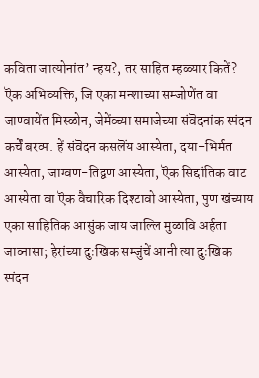कविता जात्योनांत’ न्हय?, तर साहित म्हळ्यार कितें?
ऎक अभिव्यक्ति, जि एका मन्शाच्या सम्जोणेंत वा जाण्वायेंत मिस्ळोन, जेमेंव्च्या समाजेच्या संवॆदनांक स्पंदन कर्चें बरव्प. हें संवॆदन कसलॆंय आस्येता, दया-भिर्मत आस्येता, जाग्वण-तिद्वण आस्येता, ऎक सिद्दांतिक वाट आस्येता वा ऎक वैचारिक दिश्टावो आस्येता, पुण खंच्याय एका साहितिक आसुंक जाय जाल्लि मुळावि अर्हता जाव्नासा; हेरांच्या दुःखिक सम्जुंचें आनी त्या दुःखिक स्पंदन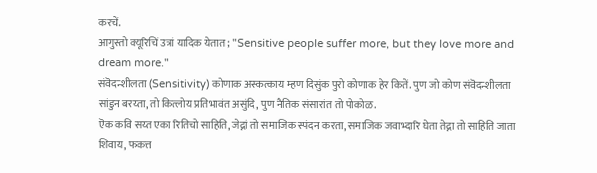करचें.
आगुस्तो क्यूरिचिं उत्रां यादिक येतात; "Sensitive people suffer more, but they love more and dream more."
संवॆदन्शीलता (Sensitivity) कोणाक अस्कत्काय म्हण दिसुंक पुरो कोणाक हेर कितें. पुण जो कोण संवॆदन्शीलता सांडुन बरय्ता, तो कित्लोय प्रतिभावंत असुंदि, पुण नैतिक संसारांत तो पोकोळ.
ऎक कवि सय्त एका रितिचो साहिति, जेद्नां तो समाजिक स्पंदन करता, समाजिक जवाभ्दारि घेता तेद्ना तो साहिति जाता शिवाय, फकत्त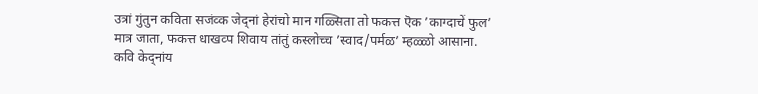उत्रां गुंतुन कविता सजंव्क जेद्नां हेरांचो मान गळ्सिता तो फकत्त ऎक ’काग्दाचें फुल’ मात्र जाता, फकत्त धाखव्प शिवाय तांतुं कस्लोच्च ’स्वाद/पर्मळ’ म्हळ्ळो आसाना.
कवि केद्नांय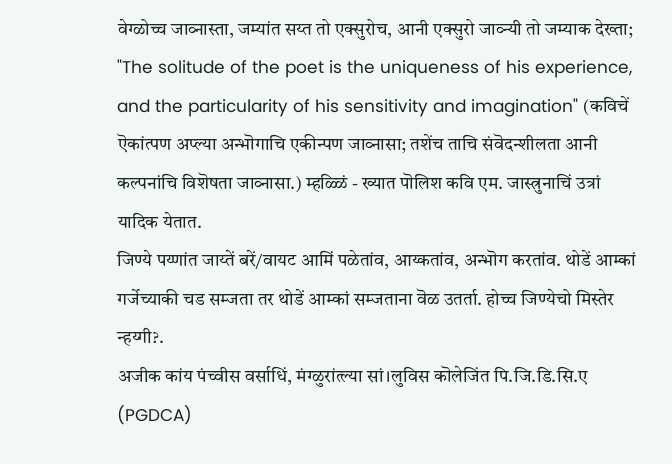वेग्ळोच्च जाव्नास्ता, जम्यांत सय्त तो एक्सुरोच, आनी एक्सुरो जाव्न्यी तो जम्याक देख्ता; "The solitude of the poet is the uniqueness of his experience, and the particularity of his sensitivity and imagination" (कविचें ऎकांत्पण अप्ल्या अन्भॊगाचि एकीन्पण जाव्नासा; तशेंच ताचि संवॆदन्शीलता आनी कल्पनांचि विशॆषता जाव्नासा.) म्हळ्ळिं - ख्यात पॊलिश कवि एम. जास्त्रुनाचिं उत्रां यादिक येतात.
जिण्ये पय्णांत जाय्तें बरें/वायट आमिं पळेतांव, आय्कतांव, अन्भॊग करतांव. थोडें आम्कां गर्जेच्याकी चड सम्जता तर थोडें आम्कां सम्जताना वॆळ उतर्ता. होच्च जिण्येचो मिस्तेर न्हय्गी?.
अजीक कांय पंच्वीस वर्साधिं, मंग्ळुरांत्ल्या सां।लुविस कॊलेजिंत पि.जि.डि.सि.ए (PGDCA)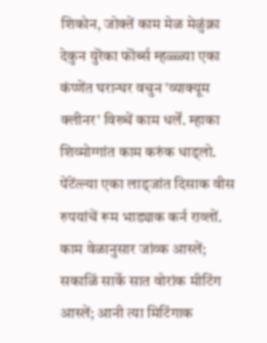शिकोन, जोक्तें काम मेळ मेळुंक्ना देकुन युरॆका फॊर्ब्स म्हळ्ळ्या एका कंप्णेंत घरान्घर वचुन ’व्याक्यूम क्लीनर’ विख्चें काम धर्लें. म्हाका शिव्मोग्गांत काम करुंक धाड्लो. पेंटेंत्ल्या एका लाड्जांत दिसाक वीस रुपयांचें रूम भाड्याक कर्न राव्लों. काम वेळानुसार जांव्क आस्लें;
सकाळिं सार्के सात वोरांक मीटिंग आस्लें; आनी त्या मिटिंगाक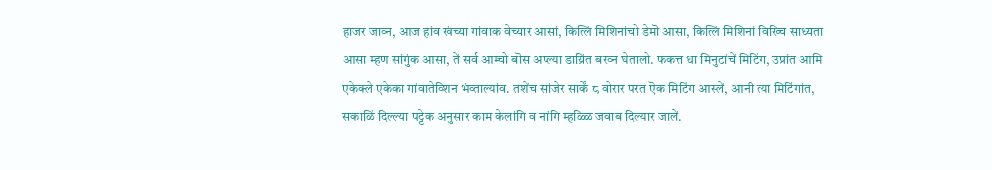हाजर जाव्न, आज हांव खंच्या गांवाक वेच्यार आसां, कित्लिं मिशिनांचो डेमॊ आसा, कित्लिं मिशिनां विख्चि साध्यता आसा म्हण सांगुंक आसा, तें सर्व आम्चो बॊस अप्ल्या डाय्रिंत बरव्न घेतालो. फकत्त धा मिनुटांचें मिटिंग, उप्रांत आमि एकेक्ले एकेका गांवातेव्शिन भंव्ताल्यांव. तशेंच सांजेर सार्कें ८ वोरार परत ऎक मिटिंग आस्लें, आनी त्या मिटिंगांत, सकाळिं दिल्ल्या पट्टेक अनुसार काम केलांगि व नांगि म्हळ्ळि जवाब दिल्यार जालें.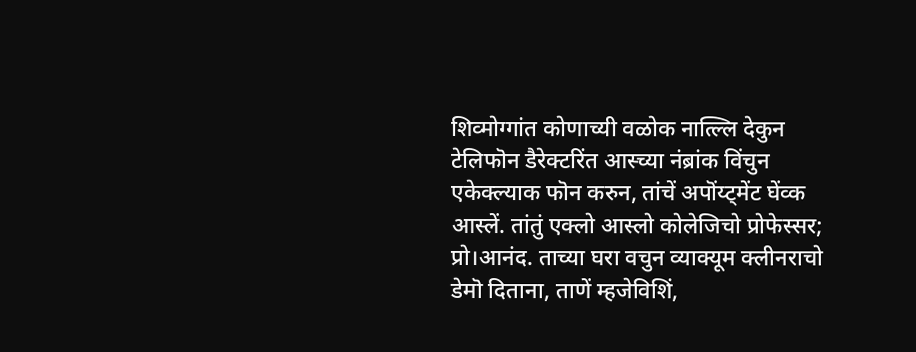शिव्मोग्गांत कोणाच्यी वळोक नात्ल्लि देकुन टेलिफॊन डैरेक्टरिंत आस्च्या नंब्रांक विंचुन एकेक्ल्याक फॊन करुन, तांचें अपॊंय्ट्मेंट घेंव्क आस्लें. तांतुं एक्लो आस्लो कोलेजिचो प्रोफेस्सर; प्रो।आनंद. ताच्या घरा वचुन व्याक्यूम क्लीनराचो डेमॊ दिताना, ताणें म्हजेविशिं,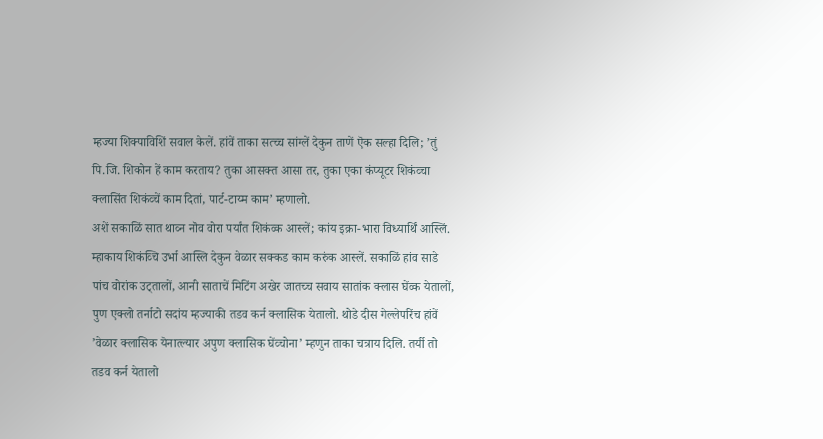म्हज्या शिक्पाविशिं सवाल केलें. हांवें ताका सत्च्च सांग्लें देकुन ताणें ऎक सल्हा दिलि; ’तुं पि.जि. शिकोन हें काम करताय? तुका आसक्त आसा तर, तुका एका कंप्यूटर शिकंव्चा क्लासिंत शिकंव्चें काम दितां, पार्ट-टाय्म काम’ म्हणालो.
अशें सकाळिं सात थाव्न नॊव वोरा पर्यांत शिकंव्क आस्लें; कांय इक्रा-भारा विध्यार्थिं आस्लिं. म्हाकाय शिकंव्चि उर्भा आस्लि देकुन वेळार सक्कड काम करुंक आस्लें. सकाळिं हांव साडे पांच वोरांक उट्तालों, आनी साताचें मिटिंग अखेर जातच्च सवाय सातांक क्लास घेंव्क येतालों, पुण एक्लो तर्नाटो सदांय म्हज्याकी तडव कर्न क्लासिक येतालो. थोडे दीस गेल्लेपरिंच हांवें ’वेळार क्लासिक यॆनात्ल्यार अपुण क्लासिक घेंव्चोना’ म्हणुन ताका चत्राय दिलि. तर्यी तो तडव कर्न येतालो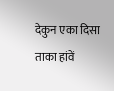देकुन एका दिसा ताका हांवें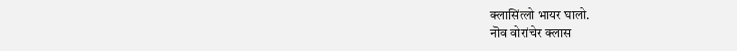क्लासिंत्लो भायर घालो.
नॊव वोरांचेर क्लास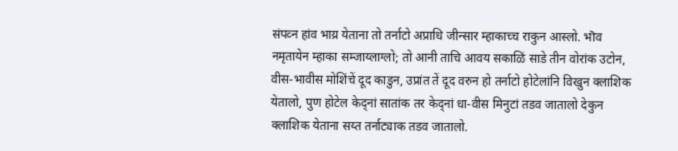संपव्न हांव भाय्र येताना तो तर्नाटो अप्राधि जीन्सार म्हाकाच्च राकुन आस्लो. भॊव नमृतायेन म्हाका सम्जाय्लाग्लो; तो आनी ताचि आवय सकाळिं साडे तीन वोरांक उटोन, वीस-भावीस मोशिंचें दूद काडुन, उप्रांत तें दूद वरुन हो तर्नाटो होटेलांनि विखुन क्लाशिक येतालो, पुण होटेल केद्नां सातांक तर केद्नां धा-वीस मिनुटां तडव जातालो देकुन क्लाशिक येताना सय्त तर्नाट्याक तडव जातालो.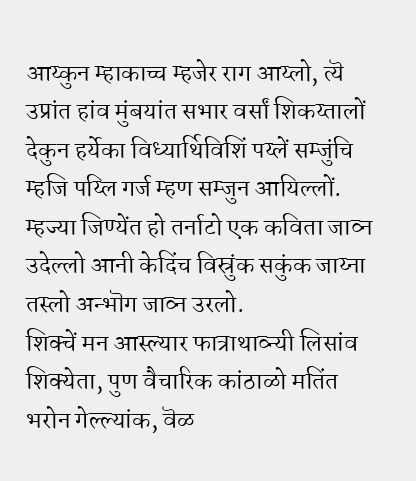आय्कुन म्हाकाच्च म्हजेर राग आय्लो, त्यॆ उप्रांत हांव मुंबयांत सभार वर्सां शिकय्तालों देकुन हर्येका विध्यार्थिविशिं पय्लें सम्जुंचि म्हजि पय्लि गर्ज म्हण सम्जुन आयिल्लों. म्हज्या जिण्येंत हो तर्नाटो एक कविता जाव्न उदेल्लो आनी केदिंच विस्रुंक सकुंक जाय्ना तस्लो अन्भॊग जाव्न उरलो.
शिक्चें मन आस्ल्यार फात्राथाव्न्यी लिसांव शिक्येता, पुण वैचारिक कांठाळो मतिंत भरोन गेल्ल्यांक, वॆळ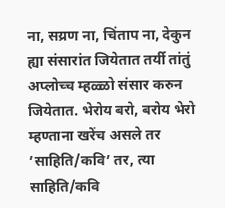ना, सय्रण ना, चिंताप ना, देकुन ह्या संसारांत जियेतात तर्यी तांतुं अप्लोच्च म्हळ्ळो संसार करुन जियेतात. भेरोय बरो, बरोय भेरो म्हण्ताना खरेंच असले तर ’साहिति/कवि’ तर, त्या साहिति/कवि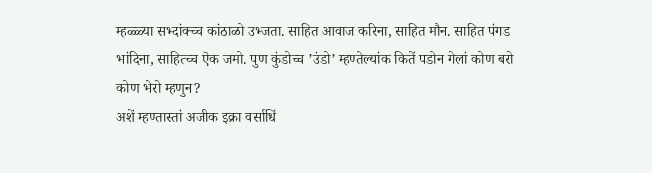म्हळ्ळ्या सभ्दांक्च्च कांठाळो उभ्जता. साहित आवाज करिना, साहित मौन. साहित पंगड भांदिना, साहित्च्च ऎक जमो. पुण कुंडोच्च ’उंडो’ म्हण्तेल्यांक कितें पडोन गेलां कोण बरो कोण भेरो म्हणुन?
अशें म्हण्तास्तां अजीक इक्रा वर्साधिं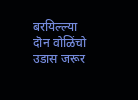बरयिल्ल्या दॊन वोळिंचो उडास जरूर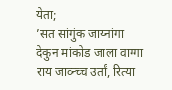येता;
’सत सांगुंक जाय्नांगा देकुन मांकोड जाला वाग्गा
राय जाव्न्च्च उर्तां, रित्या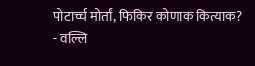पोटार्च्च मोर्तां, फिकिर कोणाक कित्याक?
- वल्लि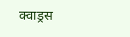क्वाड्रस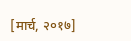[मार्च, २०१७]